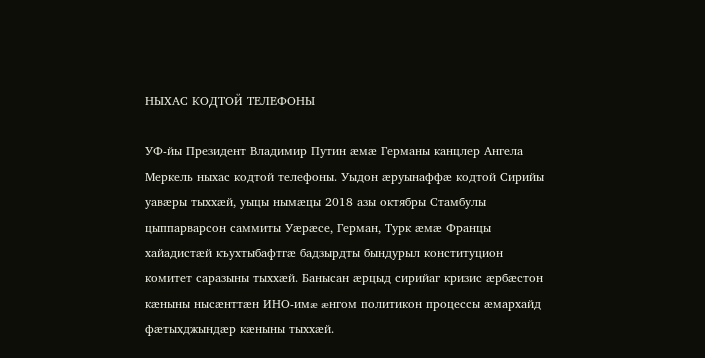НЫХАС КОДТОЙ ТЕЛЕФОНЫ

УФ-йы Президент Владимир Путин æмæ Германы канцлер Ангела Меркель ныхас кодтой телефоны. Уыдон æруынаффæ кодтой Сирийы уавæры тыххæй, уыцы нымæцы 2018 азы октябры Стамбулы цыппарварсон саммиты Уæрæсе, Герман, Турк æмæ Францы хайадистæй къухтыбафтгæ бадзырдты бындурыл конституцион комитет саразыны тыххæй. Банысан æрцыд сирийаг кризис æрбæстон кæныны нысæнттæн ИНО-имæ æнгом политикон процессы æмархайд фæтыхджындæр кæныны тыххæй.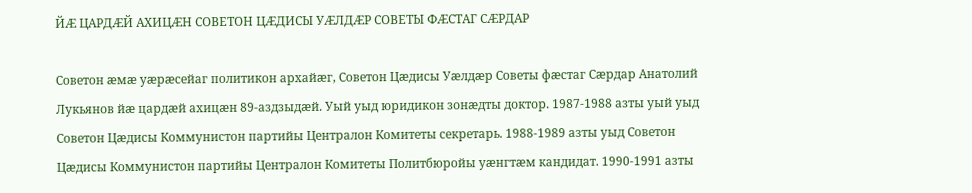ЙÆ ЦАРДÆЙ АХИЦÆН СОВЕТОН ЦÆДИСЫ УÆЛДÆР СОВЕТЫ ФÆСТАГ СÆРДАР

Советон æмæ уæрæсейаг политикон архайæг, Советон Цæдисы Уæлдæр Советы фæстаг Сæрдар Анатолий Лукьянов йæ цардæй ахицæн 89-аздзыдæй. Уый уыд юридикон зонæдты доктор. 1987-1988 азты уый уыд Советон Цæдисы Коммунистон партийы Централон Комитеты секретарь. 1988-1989 азты уыд Советон Цæдисы Коммунистон партийы Централон Комитеты Политбюройы уæнгтæм кандидат. 1990-1991 азты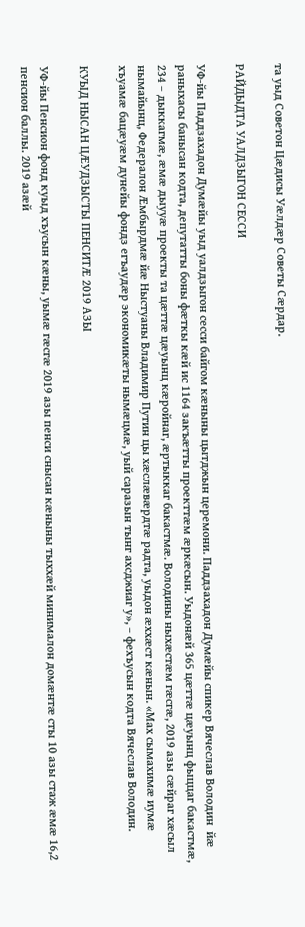та уыд Советон Цæдисы Уæлдæр Советы Сæрдар.

РАЙДЫДТА УАЛДЗЫГОН СЕССИ

УФ-йы Паддзахадон Думæйы уыд уалдзыгон сесси байгом кæныны цытджын церемони. Паддзахадон Думæйы спикер Вячеслав Володин  йæ раныхасы банысан кодта, депутатты боны фæткы кæй ис 1164 закъæтты проекттæм æркæсын. Уыдонæй 365 цæттæ цæуынц фыццаг бакастмæ, 234 – дыккагмæ, æмæ дыууæ проекты та цæттæ цæуынц кæройнаг, æртыккаг бакастмæ. Володины ныхæстæм гæсгæ, 2019 азы сæйраг хæсыл нымайынц, Федералон Æмбырдмæ йæ Ныстуаны Владимир Путин цы хæслæвæрдтæ радта, уыдон æххæст кæнын. «Мах сымахимæ иумæ хъуамæ бацæуæм дунейы фондз егъаудæр экономикæты нымæцмæ, уый саразын тынг ахсджиаг у», – фехъусын кодта Вячеслав Володин.

КУЫД НЫСАН ЦÆУДЗЫСТЫ ПЕНСИТÆ 2019 АЗЫ

УФ-йы Пенсион фонд куыд хъусын кæны, уымæ гæсгæ 2019 азы пенси снысан кæныны тыххæй минималон домæнтæ сты 10 азы стаж æмæ 16,2 пенсион баллы. 2019 азæй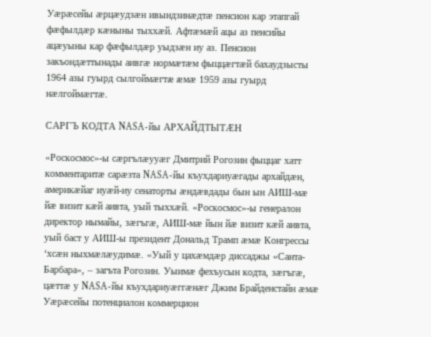Уæрæсейы æрцæудзæн ивындзинæдтæ пенсион кар этапгай фæфылдæр кæныны тыххæй. Афтæмæй ацы аз пенсийы ацæуыны кар фæфылдæр уыдзæн иу аз. Пенсион закъондæттынады аивгæ нормæтæм фыццæгтæй бахаудзысты 1964 азы гуырд сылгоймæгтæ æмæ 1959 азы гуырд нæлгоймæгтæ.

САРГЪ КОДТА NASA-йы АРХАЙДТЫТÆН

«Роскосмос»-ы сæргълæууæг Дмитрий Рогозин фыццаг хатт комментаритæ сарæзта NASA-йы къухдариуæгады архайдæн,  америкæйаг иуæй-иу сенаторты æндæвдады бын ын АИШ-мæ йæ визит кæй аивта, уый тыххæй. «Роскосмос»-ы генералон директор нымайы, зæгъгæ, АИШ-мæ йын йæ визит кæй аивта, уый баст у АИШ-ы президент Дональд Трамп æмæ Конгрессы ‘хсæн ныхмæлæудимæ. «Уый у цахæмдæр диссаджы «Санта-Барбара», – загъта Рогозин. Уыимæ фехъусын кодта, зæгъгæ, цæттæ у NASA-йы къухдариуæггæнæг Джим Брайденстайн æмæ Уæрæсейы потенциалон коммерцион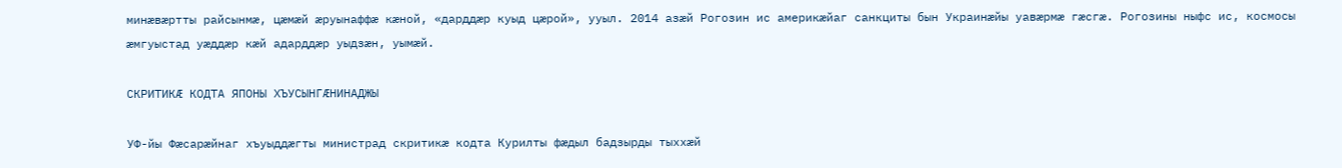минæвæртты райсынмæ, цæмæй æруынаффæ кæной, «дарддæр куыд цæрой», ууыл. 2014 азæй Рогозин ис америкæйаг санкциты бын Украинæйы уавæрмæ гæсгæ. Рогозины ныфс ис, космосы æмгуыстад уæддæр кæй адарддæр уыдзæн, уымæй.

СКРИТИКÆ КОДТА ЯПОНЫ ХЪУСЫНГÆНИНАДЖЫ

УФ-йы Фæсарæйнаг хъуыддæгты министрад скритикæ кодта Курилты фæдыл бадзырды тыххæй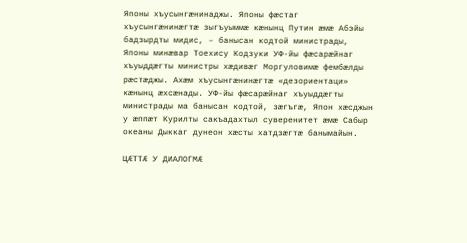Японы хъусынгæнинаджы. Японы фæстаг хъусынгæнинæгтæ зыгъуыммæ кæнынц Путин æмæ Абэйы бадзырдты мидис, – банысан кодтой министрады, Японы минæвар Тоехису Кодзуки УФ-йы фæсарæйнаг хъуыддæгты министры хæдивæг Моргуловимæ фембæлды рæстæджы. Ахæм хъусынгæнинæгтæ «дезориентаци» кæнынц æхсæнады. УФ-йы фæсарæйнаг хъуыддæгты министрады ма банысан кодтой, зæгъгæ, Япон хæсджын у æппæт Курилты сакъадахтыл суверенитет æмæ Сабыр океаны Дыккаг дунеон хæсты хатдзæгтæ банымайын.

ЦÆТТÆ У ДИАЛОГМÆ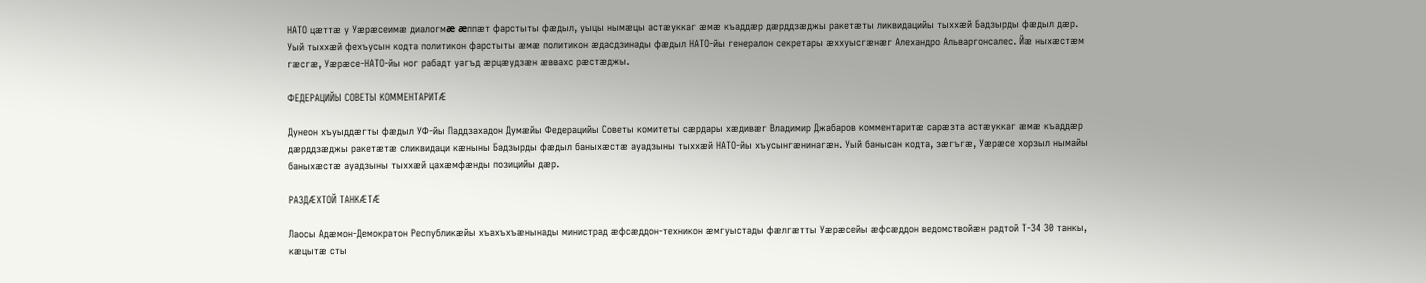НАТО цæттæ у Уæрæсеимæ диалогмæ æппæт фарстыты фæдыл, уыцы нымæцы астæуккаг æмæ къаддæр дæрддзæджы ракетæты ликвидацийы тыххæй Бадзырды фæдыл дæр. Уый тыххæй фехъусын кодта политикон фарстыты æмæ политикон æдасдзинады фæдыл НАТО-йы генералон секретары æххуысгæнæг Алехандро Альваргонсалес. Йæ ныхæстæм гæсгæ, Уæрæсе-НАТО-йы ног рабадт уагъд æрцæудзæн æввахс рæстæджы.

ФЕДЕРАЦИЙЫ СОВЕТЫ КОММЕНТАРИТÆ

Дунеон хъуыддæгты фæдыл УФ-йы Паддзахадон Думæйы Федерацийы Советы комитеты сæрдары хæдивæг Владимир Джабаров комментаритæ сарæзта астæуккаг æмæ къаддæр дæрддзæджы ракетæтæ сликвидаци кæныны Бадзырды фæдыл баныхæстæ ауадзыны тыххæй НАТО-йы хъусынгæнинагæн. Уый банысан кодта, зæгъгæ, Уæрæсе хорзыл нымайы баныхæстæ ауадзыны тыххæй цахæмфæнды позицийы дæр.

РАЗДÆХТОЙ ТАНКÆТÆ

Лаосы Адæмон-Демократон Республикæйы хъахъхъæнынады министрад æфсæддон-техникон æмгуыстады фæлгæтты Уæрæсейы æфсæддон ведомствойæн радтой Т-34 30 танкы, кæцытæ сты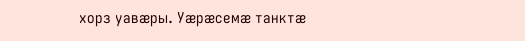хорз уавæры. Уæрæсемæ танктæ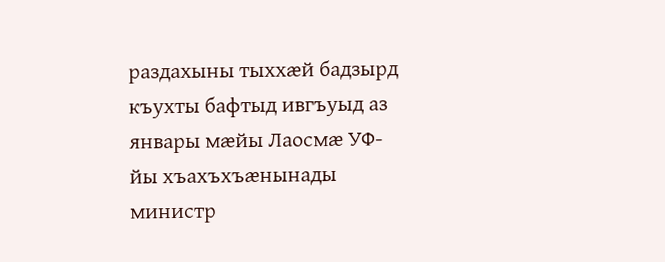раздахыны тыххæй бадзырд къухты бафтыд ивгъуыд аз январы мæйы Лаосмæ УФ-йы хъахъхъæнынады министр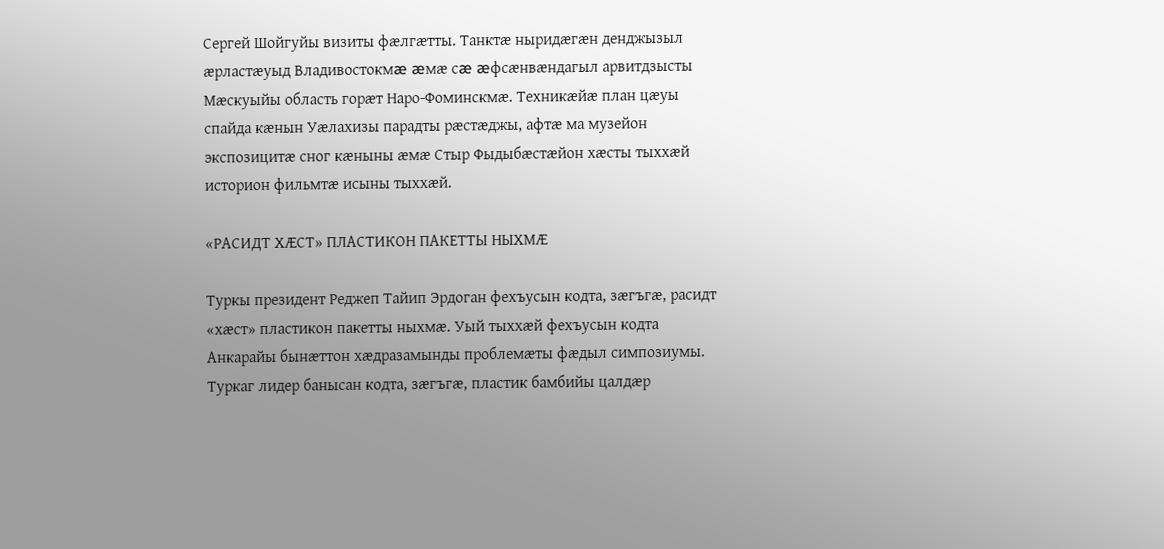Сергей Шойгуйы визиты фæлгæтты. Танктæ ныридæгæн денджызыл æрластæуыд Владивостокмæ æмæ сæ æфсæнвæндагыл арвитдзысты Мæскуыйы область горæт Наро-Фоминскмæ. Техникæйæ план цæуы спайда кæнын Уæлахизы парадты рæстæджы, афтæ ма музейон экспозицитæ сног кæныны æмæ Стыр Фыдыбæстæйон хæсты тыххæй историон фильмтæ исыны тыххæй.

«РАСИДТ ХÆСТ» ПЛАСТИКОН ПАКЕТТЫ НЫХМÆ

Туркы президент Реджеп Тайип Эрдоган фехъусын кодта, зæгъгæ, расидт «хæст» пластикон пакетты ныхмæ. Уый тыххæй фехъусын кодта Анкарайы бынæттон хæдразамынды проблемæты фæдыл симпозиумы. Туркаг лидер банысан кодта, зæгъгæ, пластик бамбийы цалдæр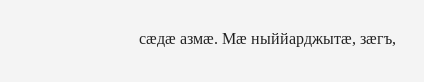сæдæ азмæ. Мæ ныййарджытæ, зæгъ,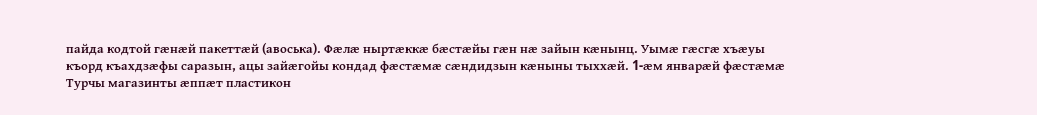пайда кодтой гæнæй пакеттæй (авоська). Фæлæ ныртæккæ бæстæйы гæн нæ зайын кæнынц. Уымæ гæсгæ хъæуы къорд къахдзæфы саразын, ацы зайæгойы кондад фæстæмæ сæндидзын кæныны тыххæй. 1-æм январæй фæстæмæ Турчы магазинты æппæт пластикон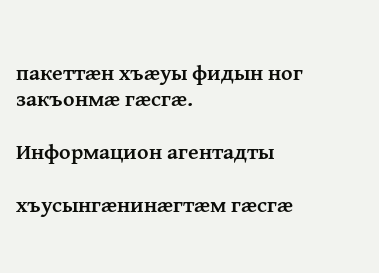пакеттæн хъæуы фидын ног закъонмæ гæсгæ.

Информацион агентадты

хъусынгæнинæгтæм гæсгæ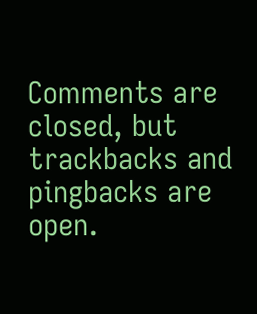Comments are closed, but trackbacks and pingbacks are open.